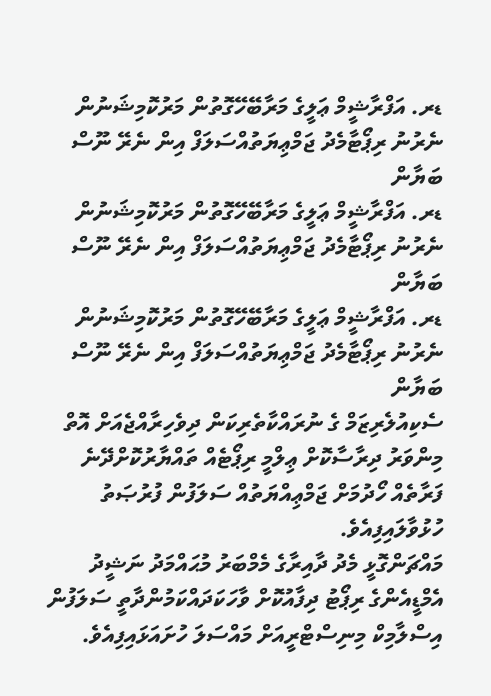ޑރ. އަފްރާޝީމް ޢަލީގެ މަރާބޭހޭގޮތުން މަރުކޮމިޝަނުން ނެރުނު ރިޕޯޓާމެދު ޖަމްޢިޔަތުއްސަލަފް އިން ނެރޭ ނޫސް ބަޔާން
ޑރ. އަފްރާޝީމް ޢަލީގެ މަރާބޭހޭގޮތުން މަރުކޮމިޝަނުން ނެރުނު ރިޕޯޓާމެދު ޖަމްޢިޔަތުއްސަލަފް އިން ނެރޭ ނޫސް ބަޔާން
ޑރ. އަފްރާޝީމް ޢަލީގެ މަރާބޭހޭގޮތުން މަރުކޮމިޝަނުން ނެރުނު ރިޕޯޓާމެދު ޖަމްޢިޔަތުއްސަލަފް އިން ނެރޭ ނޫސް ބަޔާން
ސެކިއުލެރިޒަމް ގެ ނުރައްކާތެރިކަން ދިވެހިރާއްޖެއަށް އޮތް މިންވަރު ދިރާސާކޮށް ޢިލްމީ ރިޕޯޓެއް ތައްޔާރުކޮށްދޭނެ ފަރާތެއް ހޯދުމަށް ޖަމްޢިއްޔަތުއް ސަލަފުން ފުރުޞަތު ހުޅުވާލައިފިއެވެ.
މައްޗަންގޮޅީ މެދު ދާއިރާގެ މެމްބަރު މުޙައްމަދު ނަޝީދު އެމްޑީއެންގެ ރިޕޯޓު ދިފާއުކޮށް ވާހަކަދައްކަމުންދާތީ ސަލަފުން އިސްލާމިކް މިނިސްޓްރީއަށް މައްސަލަ ހުށައަޅައިފިއެވެ.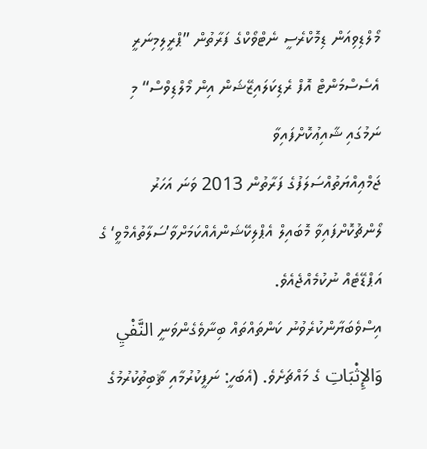މޯލްޑިވިއަން ޑިމޮކްރެސީ ނެޓްވޯކްގެ ފަރާތުން ”ޕްރީލިމިނަރީ އެސެސްމަންޓް އޮފް ރެޑިކަލައިޒޭޝަން އިން މޯލްޑިވްސް“ މި ނަމުގައި ޝާއިޢުކޮށްފައިވާ
ޖަމްޢިއްޔަތުއްސަލަފުގެ ފަރާތުން 2013 ވަނަ އަހަރު ލޯންޗުކޮށްފައިވާ މޮބައިލް އެޕްލިކޭޝަންއެއްކަމަށްވާ’ސަލާތުއެމްވީ‘ ގެ އަޕްޑޭޓެއް ނުކުމެއްޖެއެވެ.
އިސްވެބަޔާންކުރެވުނު ކަންތައްތައް ބިނާވެގެންވަނީ النَّفْيِ وَالإِثْبَاتِ ގެ މައްޗަށެވެ. (އެބަހީ: ނަފީކުރުމާއި ޘާބިތުކުރުމުގެ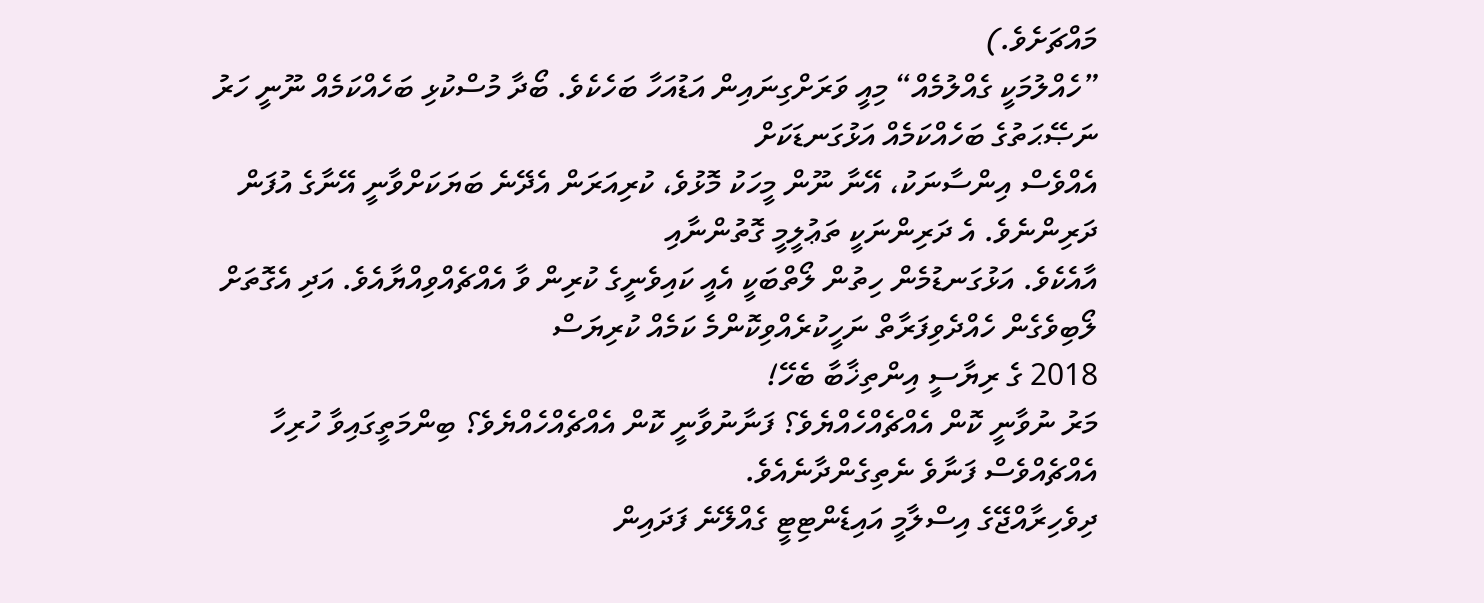މައްޗަށެވެ.)
”ހެއްލުމަކީ ގެއްލުމެއް“ މިއީ ވަރަށްގިނައިން އަޑުއަހާ ބަހެކެވެ. ބޯދާ މުސްކުޅި ބަހެއްކަމެއް ނޫނީ ހަރު ނަޞޭޙަތުގެ ބަހެއްކަމެއް އަޅުގަނޑަކަށް
އެއްވެސް އިންސާނަކު، އޭނާ ނޫން މީހަކު މޮޅުވެ، ކުރިއަރަން އެދޭނެ ބަޔަކަށްވާނީ އޭނާގެ އުފަން ދަރިންނެވެ. އެ ދަރިންނަކީ ތަޢުލީމީ ގޮތުންނާއި
އާއެކެވެ. އަޅުގަނޑުމެން ހިތުން ލޯތްބަކީ އެއީ ކައިވެނީގެ ކުރިން ވާ އެއްޗެއްވިއްޔާއެވެ. އަދި އެގޮތަށް ލޯބިވެގެން ހެއްދެވިފަރާތް ނަހީކުރެއްވިކޮންމެ ކަމެއް ކުރިޔަސް
2018 ގެ ރިޔާސީ އިންތިޚާބާ ބެހޭ!
މަރު ނުވާނީ ކޮން އެއްޗެއްހެއްޔެވެ؟ ފަނާނުވާނީ ކޮން އެއްޗެއްހެއްޔެވެ؟ ބިންމަތީގައިވާ ހުރިހާ އެއްޗެއްވެސް ފަނާވެ ނެތިގެންދާނެއެވެ.
ދިވެހިރާއްޖޭގެ އިސްލާމީ އައިޑެންޓިޓީ ގެއްލޭނެ ފަދައިން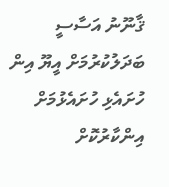ޤާނޫނު އަސާސީ ބަދަލުކުރުމަށް އީޔޫ އިން ހުށައެޅި ހުށައެޅުމަށް އިންކާރުކޮށް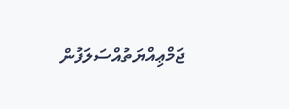ޖަމްޢިއްޔަތުއްސަލަފުން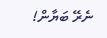ނެރޭ ބަޔާން!